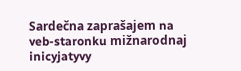Sardečna zaprašajem na veb-staronku mižnarodnaj inicyjatyvy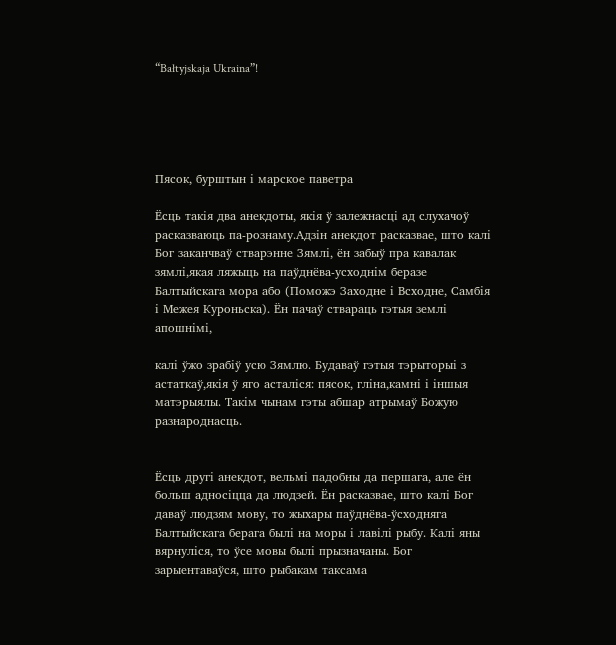“Bałtyjskaja Ukraina”!





Пясок, бурштын і марское паветра

Ёсць такія два анекдоты, якія ў залежнасці ад слухачоў расказваюць па-рознаму.Адзін анекдот расказвае, што калі Бог заканчваў стварэнне Зямлі, ён забыў пра кавалак зямлі,якая ляжыць на паўднёва-усходнім беразе Балтыйскага мора або (Поможэ Заходне і Всходне, Самбія і Межея Куроньска). Ён пачаў ствараць гэтыя землі апошнімі,

калі ўжо зрабіў усю Зямлю. Будаваў гэтыя тэрыторыі з астаткаў,якія ў яго асталіся: пясок, гліна,камні і іншыя матэрыялы. Такім чынам гэты абшар атрымаў Божую разнароднасць.


Ёсць другі анекдот, вельмі падобны да першага, але ён больш адносіцца да людзей. Ён расказвае, што калі Бог даваў людзям мову, то жыхары паўднёва-ўсходняга Балтыйскага берага былі на моры і лавілі рыбу. Калі яны вярнуліся, то ўсе мовы былі прызначаны. Бог зарыентаваўся, што рыбакам таксама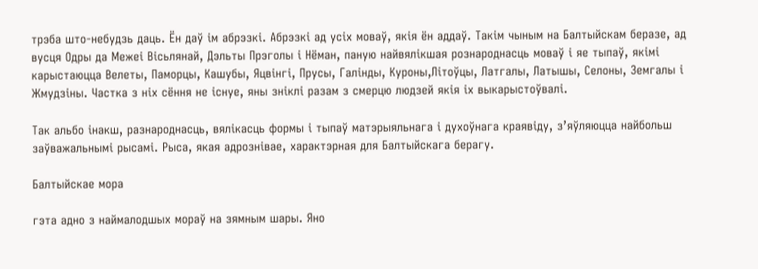трэба што-небудзь даць. Ён даў ім абрэзкі. Абрэзкі ад усіх моваў, якія ён аддаў. Такім чыным на Балтыйскам беразе, ад вусця Одры да Межеі Вісьлянай, Дэльты Прэголы і Нёман, паную найвялікшая рознароднасць моваў і яе тыпаў, якімі карыстаюцца Велеты, Паморцы, Кашубы, Яцвінгі, Прусы, Галінды, Куроны,Літоўцы, Латгалы, Латышы, Селоны, Земгалы і Жмудзіны. Частка з ніх сёння не існуе, яны зніклі разам з смерцю людзей якія іх выкарыстоўвалі.

Так альбо інакш, разнароднасць, вялікасць формы і тыпаў матэрыяльнага і духоўнага краявіду, з’яўляюцца найбольш заўважальнымі рысамі. Рыса, якая адрознівае, характэрная для Балтыйскага берагу.

Балтыйскае мора

гэта адно з наймалодшых мораў на зямным шары. Яно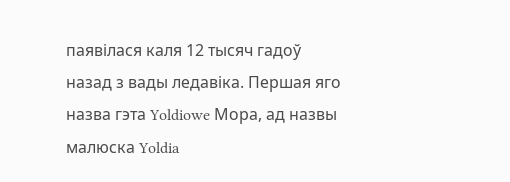паявілася каля 12 тысяч гадоў назад з вады ледавіка. Першая яго назва гэта Yoldiowe Мора, ад назвы малюска Yoldia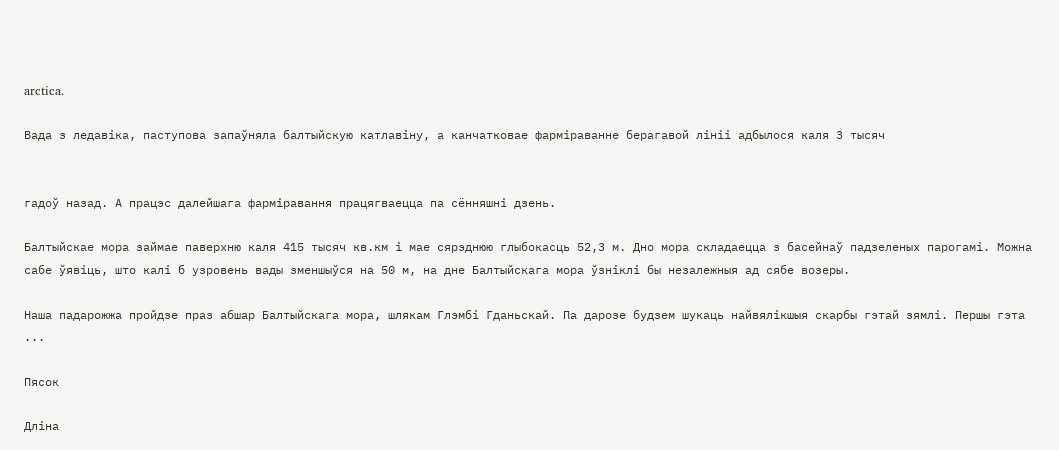arctica.

Вада з ледавіка, паступова запаўняла балтыйскую катлавіну, а канчатковае фарміраванне берагавой лініі адбылося каля 3 тысяч


гадоў назад. А працэс далейшага фарміравання працягваецца па сённяшні дзень.

Балтыйскае мора займае паверхню каля 415 тысяч кв.км і мае сярэднюю глыбокасць 52,3 м. Дно мора складаецца з басейнаў падзеленых парогамі. Можна сабе ўявіць, што калі б узровень вады зменшыўся на 50 м, на дне Балтыйскага мора ўзніклі бы незалежныя ад сябе возеры.

Наша падарожжа пройдзе праз абшар Балтыйскага мора, шлякам Глэмбі Гданьскай. Па дарозе будзем шукаць найвялікшыя скарбы гэтай зямлі. Першы гэта ...

Пясок

Дліна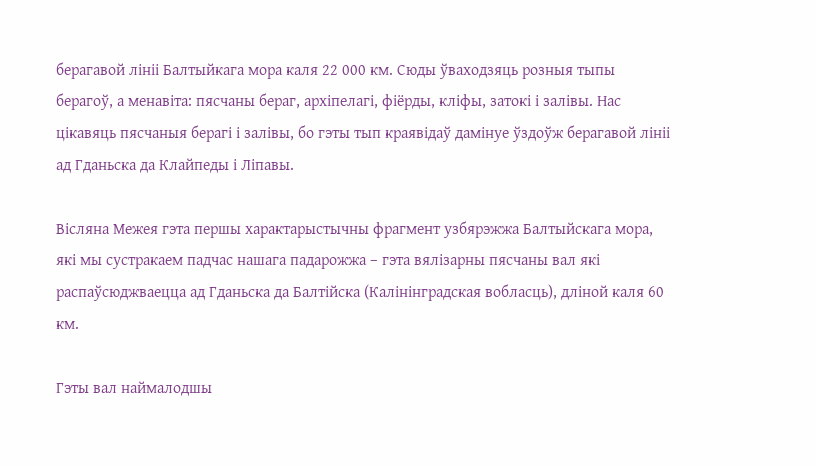берагавой лініі Балтыйкага мора каля 22 000 км. Сюды ўваходзяць розныя тыпы берагоў, а менавіта: пясчаны бераг, архіпелагі, фіёрды, кліфы, затокі і залівы. Нас цікавяць пясчаныя берагі і залівы, бо гэты тып краявідаў дамінуе ўздоўж берагавой лініі ад Гданьска да Клайпеды і Ліпавы.

Вісляна Межея гэта першы характарыстычны фрагмент узбярэжжа Балтыйскага мора, які мы сустракаем падчас нашага падарожжа – гэта вялізарны пясчаны вал які распаўсюджваецца ад Гданьска да Балтійска (Калінінградская вобласць), дліной каля 60 км.

Гэты вал наймалодшы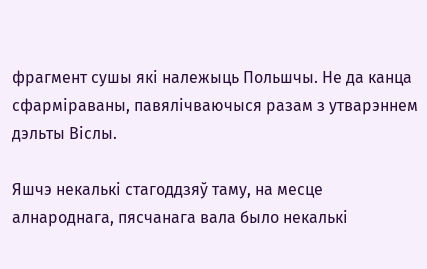фрагмент сушы які належыць Польшчы. Не да канца сфарміраваны, павялічваючыся разам з утварэннем дэльты Віслы.

Яшчэ некалькі стагоддзяў таму, на месце алнароднага, пясчанага вала было некалькі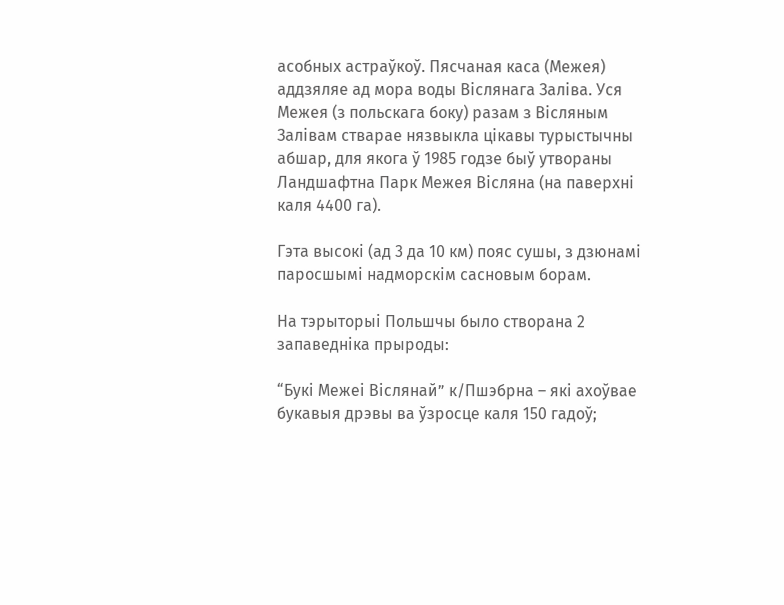асобных астраўкоў. Пясчаная каса (Межея) аддзяляе ад мора воды Віслянага Заліва. Уся Межея (з польскага боку) разам з Вісляным Залівам стварае нязвыкла цікавы турыстычны абшар, для якога ў 1985 годзе быў утвораны Ландшафтна Парк Межея Вісляна (на паверхні каля 4400 га).

Гэта высокі (ад 3 да 10 км) пояс сушы, з дзюнамі паросшымі надморскім сасновым борам.

На тэрыторыі Польшчы было створана 2 запаведніка прыроды:

“Букі Межеі Віслянай” к/Пшэбрна – які ахоўвае букавыя дрэвы ва ўзросце каля 150 гадоў;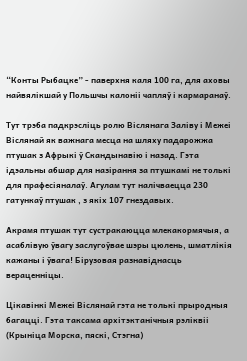“Конты Рыбацке” - паверхня каля 100 га, для аховы найвялікшай у Польшчы калоніі чапляў і кармаранаў.

Тут трэба падкрэсліць ролю Віслянага Заліву і Межеі Віслянай як важнага месца на шляху падарожжа птушак з Афрыкі ў Скандынавію і назад. Гэта ідэальны абшар для назірання за птушкамі не толькі для прафесіяналаў. Агулам тут налічваецца 230 гатункаў птушак , з якіх 107 гнездавых.

Акрамя птушак тут сустракаюцца млекакормячыя, а асаблівую ўвагу заслугоўвае шэры цюлень, шматлікія кажаны і ўвага! Бірузовая разнавіднасць вераценніцы.

Цікавінкі Межеі Віслянай гэта не толькі прыродныя багацці. Гэта таксама архітэктанічныя рэліквіі (Крыніца Морска, пяскі, Стэгна)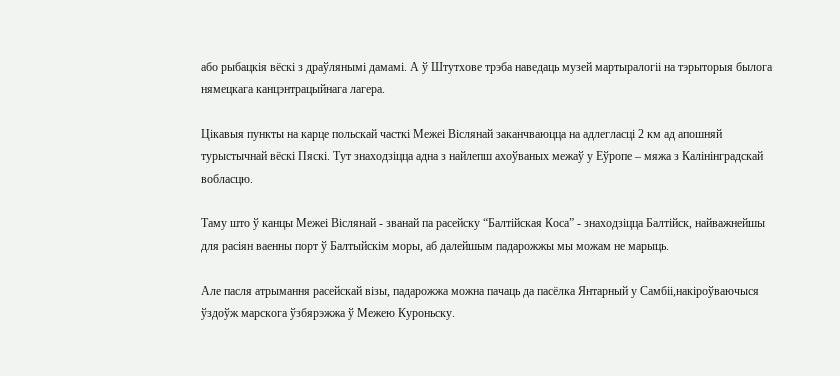або рыбацкія вёскі з драўлянымі дамамі. А ў Штутхове трэба наведаць музей мартыралогіі на тэрыторыя былога нямецкага канцэнтрацыйнага лагера.

Цікавыя пункты на карце польскай часткі Межеі Віслянай заканчваюцца на адлегласці 2 км ад апошняй турыстычнай вёскі Пяскі. Тут знаходзіцца адна з найлепш ахоўваных межаў у Еўропе – мяжа з Калінінградскай вобласцю.

Таму што ў канцы Межеі Віслянай - званай па расейску “Балтійская Коса” - знаходзіцца Балтійск, найважнейшы для расіян ваенны порт ў Балтыйскім моры, аб далейшым падарожжы мы можам не марыць.

Але пасля атрымання расейскай візы, падарожжа можна пачаць да пасёлка Янтарный у Самбіі,накіроўваючыся ўздоўж марскога ўзбярэжжа ў Межею Куроньску.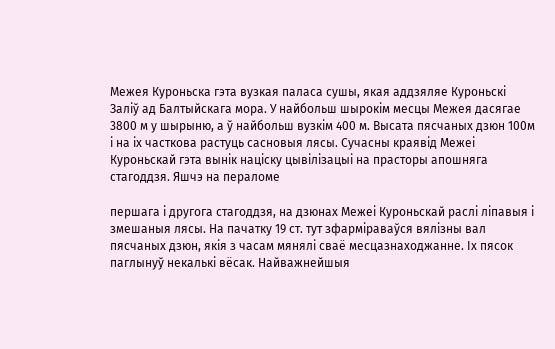Межея Куроньска гэта вузкая паласа сушы, якая аддзяляе Куроньскі Заліў ад Балтыйскага мора. У найбольш шырокім месцы Межея дасягае 3800 м у шырыню, а ў найбольш вузкім 400 м. Высата пясчаных дзюн 100м і на іх часткова растуць сасновыя лясы. Сучасны краявід Межеі Куроньскай гэта вынік націску цывілізацыі на прасторы апошняга стагоддзя. Яшчэ на пераломе

першага і другога стагоддзя, на дзюнах Межеі Куроньскай раслі ліпавыя і змешаныя лясы. На пачатку 19 ст. тут зфарміраваўся вялізны вал пясчаных дзюн, якія з часам мянялі сваё месцазнаходжанне. Іх пясок паглынуў некалькі вёсак. Найважнейшыя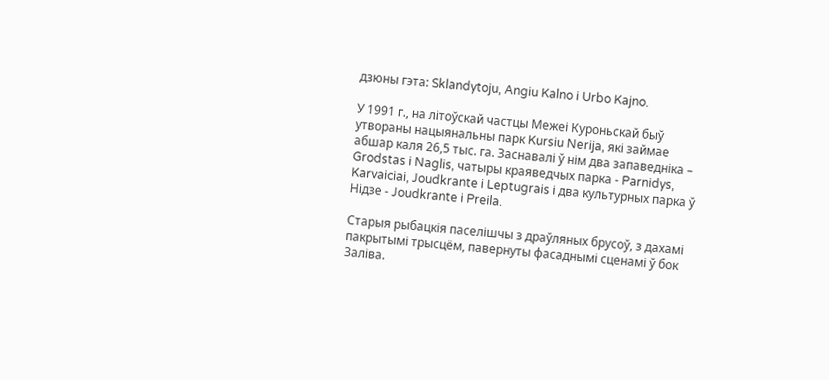дзюны гэта: Sklandytoju, Angiu Kalno i Urbo Kajno.

У 1991 г., на літоўскай частцы Межеі Куроньскай быў утвораны нацыянальны парк Kursiu Nerija, які займае абшар каля 26,5 тыс. га. Заснавалі ў нім два запаведніка – Grodstas i Naglis, чатыры краяведчых парка - Parnidys, Karvaiciai, Joudkrante i Leptugrais і два культурных парка ў Нідзе - Joudkrante i Preila.

Старыя рыбацкія паселішчы з драўляных брусоў, з дахамі пакрытымі трысцём, павернуты фасаднымі сценамі ў бок Заліва.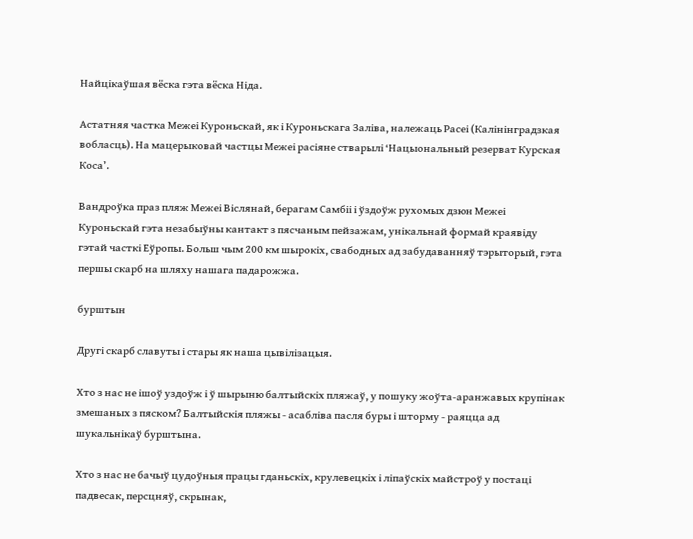Найцікаўшая вёска гэта вёска Ніда.

Астатняя частка Межеі Куроньскай, як і Куроньскага Заліва, належаць Расеі (Калінінградзкая вобласць). На мацерыковай частцы Межеі расіяне стварылі ‘Нацыональный резерват Курская Коса’.

Вандроўка праз пляж Межеі Віслянай, берагам Самбіі і ўздоўж рухомых дзюн Межеі Куроньскай гэта незабыўны кантакт з пясчаным пейзажам, унікальнай формай краявіду гэтай часткі Еўропы. Больш чым 200 км шырокіх, свабодных ад забудаванняў тэрыторый, гэта першы скарб на шляху нашага падарожжа.

бурштын

Другі скарб славуты і стары як наша цывілізацыя.

Хто з нас не ішоў уздоўж і ў шырыню балтыйскіх пляжаў, у пошуку жоўта-аранжавых крупінак змешаных з пяском? Балтыйскія пляжы - асабліва пасля буры і шторму - раяцца ад шукальнікаў бурштына.

Хто з нас не бачыў цудоўныя працы гданьскіх, крулевецкіх і ліпаўскіх майстроў у постаці падвесак, персцняў, скрынак,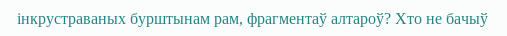інкрустраваных бурштынам рам, фрагментаў алтароў? Хто не бачыў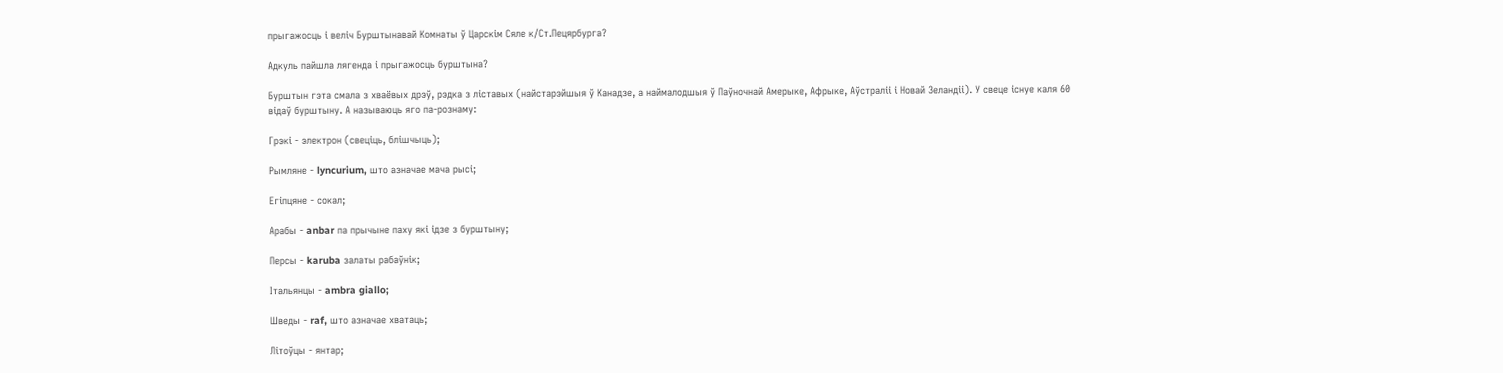прыгажосць і веліч Бурштынавай Комнаты ў Царскім Сяле к/Ст.Пецярбурга?

Адкуль пайшла лягенда і прыгажосць бурштына?

Бурштын гэта смала з хваёвых дрэў, рэдка з ліставых (найстарэйшыя ў Канадзе, а наймалодшыя ў Паўночнай Амерыке, Афрыке, Аўстраліі і Новай Зеландіі). У свеце існуе каля 60 відаў бурштыну. А называюць яго па-рознаму:

Грэкі - электрон (свеціць, блішчыць);

Рымляне - lyncurium, што азначае мача рысі;

Егіпцяне - сокал;

Арабы - anbar па прычыне паху які ідзе з бурштыну;

Персы - karuba залаты рабаўнік;

Італьянцы - ambra giallo;

Шведы - raf, што азначае хватаць;

Літоўцы - янтар;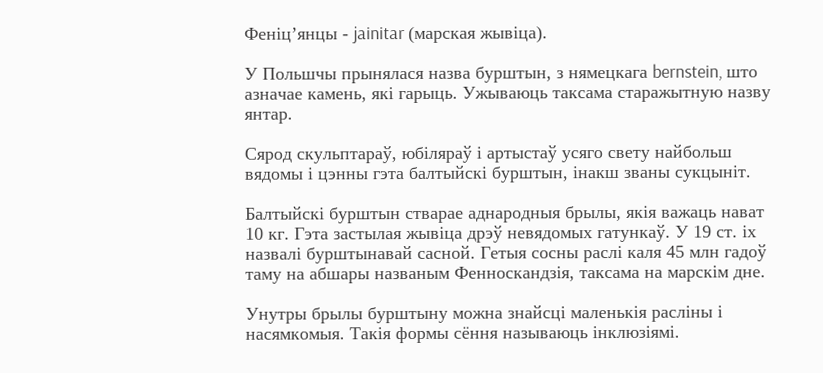Феніц’янцы - jainitar (марская жывіца).

У Польшчы прынялася назва бурштын, з нямецкага bernstein, што азначае камень, які гарыць. Ужываюць таксама старажытную назву янтар.

Сярод скульптараў, юбіляраў і артыстаў усяго свету найбольш вядомы і цэнны гэта балтыйскі бурштын, інакш званы сукцыніт.

Балтыйскі бурштын стварае аднародныя брылы, якія важаць нават 10 кг. Гэта застылая жывіца дрэў невядомых гатункаў. У 19 ст. іх назвалі бурштынавай сасной. Гетыя сосны раслі каля 45 млн гадоў таму на абшары названым Фенноскандзія, таксама на марскім дне.

Унутры брылы бурштыну можна знайсці маленькія расліны і насямкомыя. Такія формы сёння называюць інклюзіямі.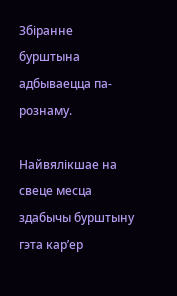Збіранне бурштына адбываецца па-рознаму.

Найвялікшае на свеце месца здабычы бурштыну гэта кар’ер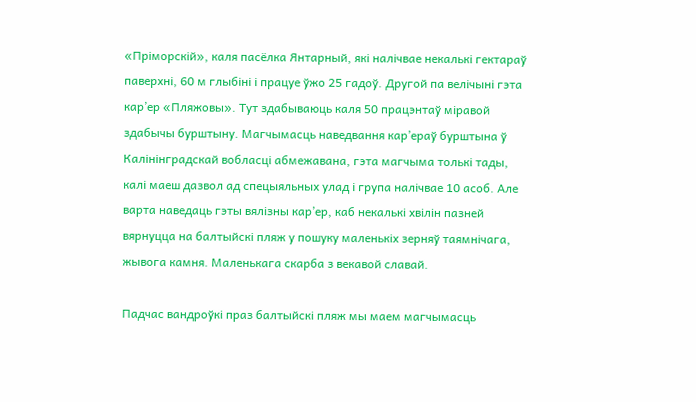«Пріморскій», каля пасёлка Янтарный, які налічвае некалькі гектараў паверхні, 60 м глыбіні і працуе ўжо 25 гадоў. Другой па велічыні гэта кар’ер «Пляжовы». Тут здабываюць каля 50 працэнтаў міравой здабычы бурштыну. Магчымасць наведвання кар’ераў бурштына ў Калінінградскай вобласці абмежавана, гэта магчыма толькі тады, калі маеш дазвол ад спецыяльных улад і група налічвае 10 асоб. Але варта наведаць гэты вялізны кар’ер, каб некалькі хвілін пазней вярнуцца на балтыйскі пляж у пошуку маленькіх зерняў таямнічага, жывога камня. Маленькага скарба з векавой славай.

Падчас вандроўкі праз балтыйскі пляж мы маем магчымасць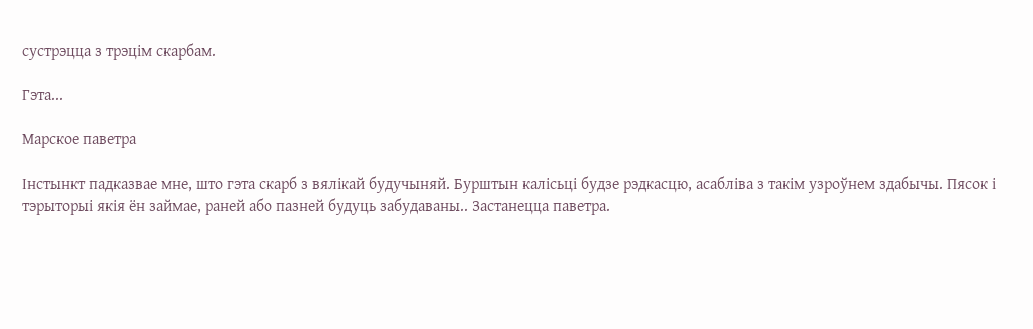сустрэцца з трэцім скарбам.

Гэта...

Марское паветра

Інстынкт падказвае мне, што гэта скарб з вялікай будучыняй. Бурштын калісьці будзе рэдкасцю, асабліва з такім узроўнем здабычы. Пясок і тэрыторыі якія ён займае, раней або пазней будуць забудаваны.. Застанецца паветра.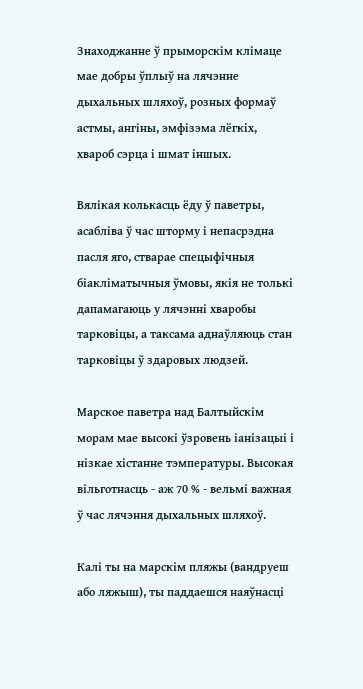Знаходжанне ў прыморскім клімаце мае добры ўплыў на лячэнне дыхальных шляхоў, розных формаў астмы, ангіны, эмфізэма лёгкіх, хвароб сэрца і шмат іншых.

Вялікая колькасць ёду ў паветры, асабліва ў час шторму і непасрэдна пасля яго, стварае спецыфічныя біакліматычныя ўмовы, якія не толькі дапамагаюць у лячэнні хваробы тарковіцы, а таксама аднаўляюць стан тарковіцы ў здаровых людзей.

Марское паветра над Балтыйскім морам мае высокі ўзровень iанізацыі і нізкае хістанне тэмпературы. Высокая вільготнасць - аж 70 % - вельмі важная ў час лячэння дыхальных шляхоў.

Калі ты на марскім пляжы (вандруеш або ляжыш), ты паддаешся наяўнасці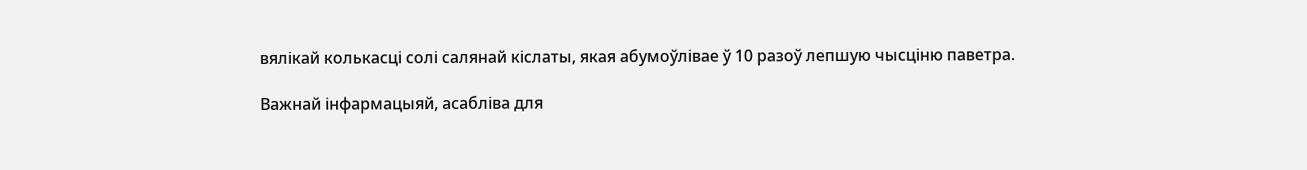вялікай колькасці солі салянай кіслаты, якая абумоўлівае ў 10 разоў лепшую чысціню паветра.

Важнай інфармацыяй, асабліва для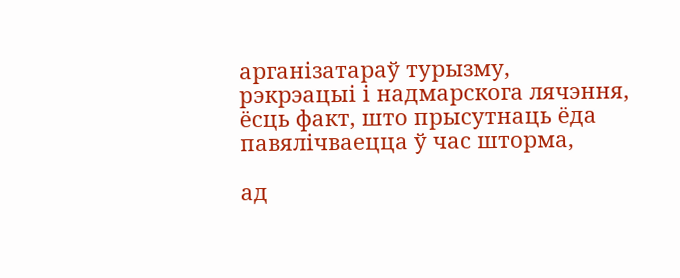арганізатараў турызму, pэкрэацыі і надмарскога лячэння, ёсць факт, што прысутнаць ёда павялічваецца ў час шторма,

ад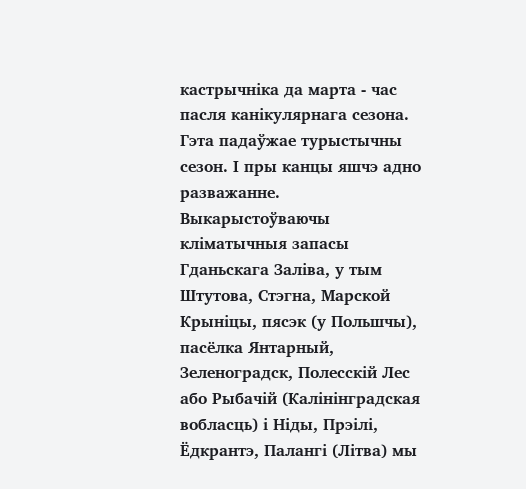кастрычніка да марта - час пасля канікулярнага сезона. Гэта падаўжае турыстычны сезон. І пры канцы яшчэ адно разважанне. Выкарыстоўваючы кліматычныя запасы Гданьскага Заліва, у тым Штутова, Стэгна, Марской Крыніцы, пясэк (у Польшчы), пасёлка Янтарный, Зеленоградск, Полесскій Лес або Рыбачій (Калінінградская вобласць) і Ніды, Прэілі, Ёдкрантэ, Палангі (Літва) мы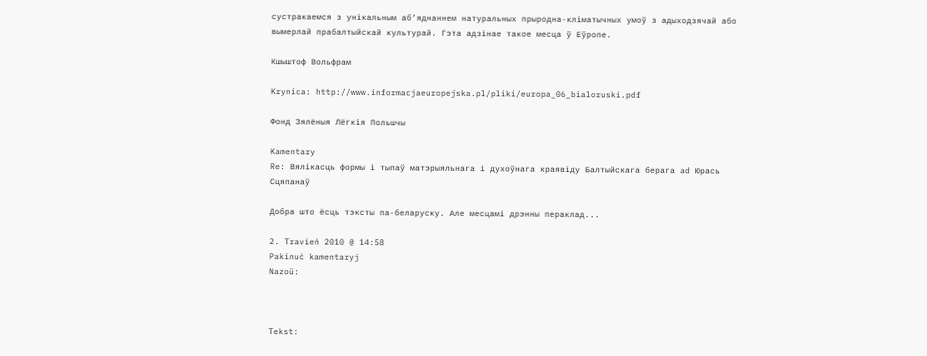сустракаемся з унікальным аб’яднаннем натуральных прыродна-кліматычных умоў з адыходзячай або вымерлай прабалтыйскай культурай. Гэта адзінае такое месца ў Еўропе.

Кшыштоф Вольфрам

Krynica: http://www.informacjaeuropejska.pl/pliki/europa_06_bialoruski.pdf

Фонд Зялёныя Лёгкія Польшчы

Kamentary
Re: Вялікасць формы і тыпаў матэрыяльнага і духоўнага краявіду Балтыйскага берага ad Юрась Сцяпанаў

Добра што ёсць тэксты па-беларуску. Але месцамі дрэнны пераклад...

2. Travień 2010 @ 14:58
Pakinuć kamentaryj
Nazoü:



Tekst: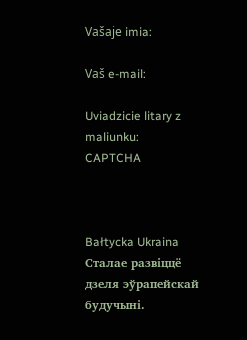Vašaje imia:

Vaš e-mail:

Uviadzicie litary z maliunku:
CAPTCHA



Bałtycka Ukraina
Сталае развіццё дзеля эўрапейскай будучыні.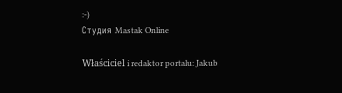:-)
Студия Mastak Online

Właściciel i redaktor portalu: Jakub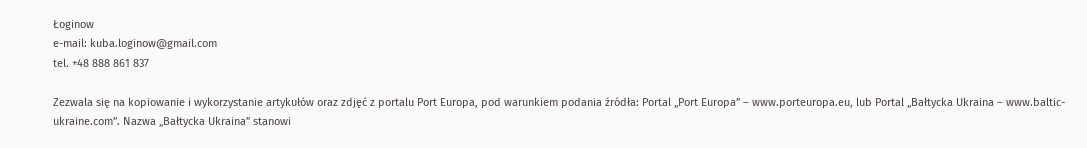Łoginow
e-mail: kuba.loginow@gmail.com
tel. +48 888 861 837

Zezwala się na kopiowanie i wykorzystanie artykułów oraz zdjęć z portalu Port Europa, pod warunkiem podania źródła: Portal „Port Europa” – www.porteuropa.eu, lub Portal „Bałtycka Ukraina – www.baltic-ukraine.com”. Nazwa „Bałtycka Ukraina” stanowi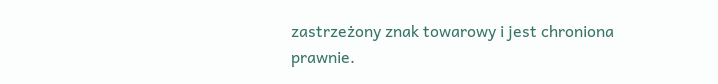zastrzeżony znak towarowy i jest chroniona prawnie.